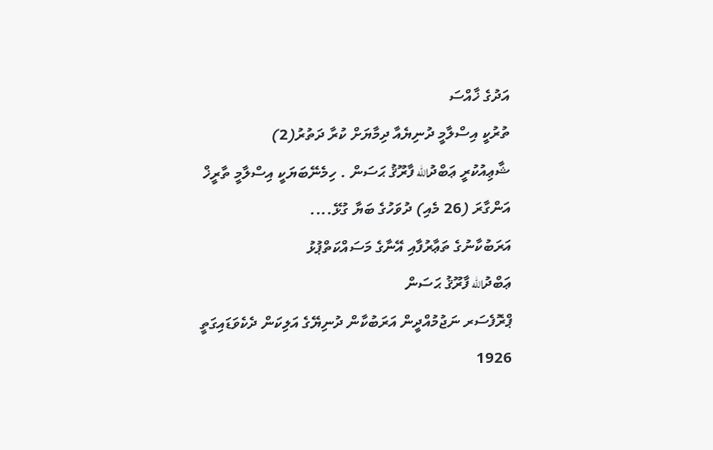އަދުގެ ޚާއްސަ
ތުރުކީ އިސްލާމީ ދުނިޔެއާ ދިމާޔަށް ކުރާ ދަތުރު(2)
ޝާޢިއުކުރީ ޢަބްދުالله ފާރޫޤު ޙަސަން . ހިމެނޭބަޔަކީ އިސްލާމީ ތާރީޚް
އަންގާރަ (26 މެއި) ދުވަހުގެ ބަޔާ ގުޅޭ....
އަރަބުކާނުގެ ތަޢާރުފާއި އޭނާގެ މަސައްކަތްޕުޅު
ޢަބްދުالله ފާރޫޤު ޙަސަން
ޕްރޮފެސަރ ނަޖުމުއްދީން އަރަބުކާން ދުނިޔޭގެ އަލިކަން ދެކެވަޑައިގަތީ 1926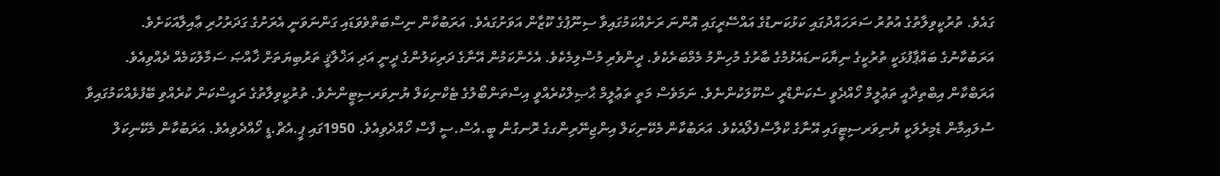ގައެވެ. ތުރުކީވިލާތުގެ އުތުރު ސަރަހައްދުގައި ކަޅުކަނޑުގެ އައްސޭރީގައި އޮންނަ ރަށެއްކަމުގައިވާ ސިނޫޕުގެ ކޫޒާން އަވަށުގައެވެ. އަރަބުކާން ނިސްބަތްވެވަޑައި ގަންނަވަނީ އެރަށުގެ ގަދަރުހުރި ޢާއިލާއަކަށެވެ. އަރަބުކާނުގެ ބައްޕާފުޅަކީ ތުރުކީގެ ނިޔާކަނޑައެޅުމުގެ ބާރުގެ މުހިންމު މެމްބަރެކެވެ. ދީންވެރި މުސްލިމެކެވެ. އެހެންކަމުން އޭނާގެ ދަރިކަލުންގެ ދީނީ އަދި އަޚްލާޤީ ތަރުބިޔަތަށް ޚާއްޞަ ސަމާލުކަމެއް ދެއްވިއެވެ.
އަރަބްކާން އިބްތިދާއީ ތަޢުލީމް ހޯއްދެވީ ސެކަންޑްރީ ސްކޫލަކުންނެވެ. ނަމަވެސް މަތީ ތަޢުލީމް ޙާޞިލްކުރެއްވީ އިސްތަންބޯލުގެ ޓެކްނިކަލް ޔުނިވަރސިޓީންނެވެ. ތުރުކީވިލާތުގެ ރައީސްކަން ކުރެއްވި ބޭފުޅެއްކަމުގައިވާ ސުލައިމާން ޑެމިރެލަކީ ޔުނިވަރސިޓީގައި އޭނާގެ ކްލާސްފެލޯއެކެވެ. އަރަބުކާން މެކޭނިކަލް އިންޖިނޭރިންގގެ ރޮނގުން ބީ.އެސް.ސީ ފާސް ހޯއްދެވިއެވެ. 1950ގައި ޕީ.އެޗް.ޑީ ހޯއްދެވިއެވެ. އަރަބުކާން މެކޭނިކަލް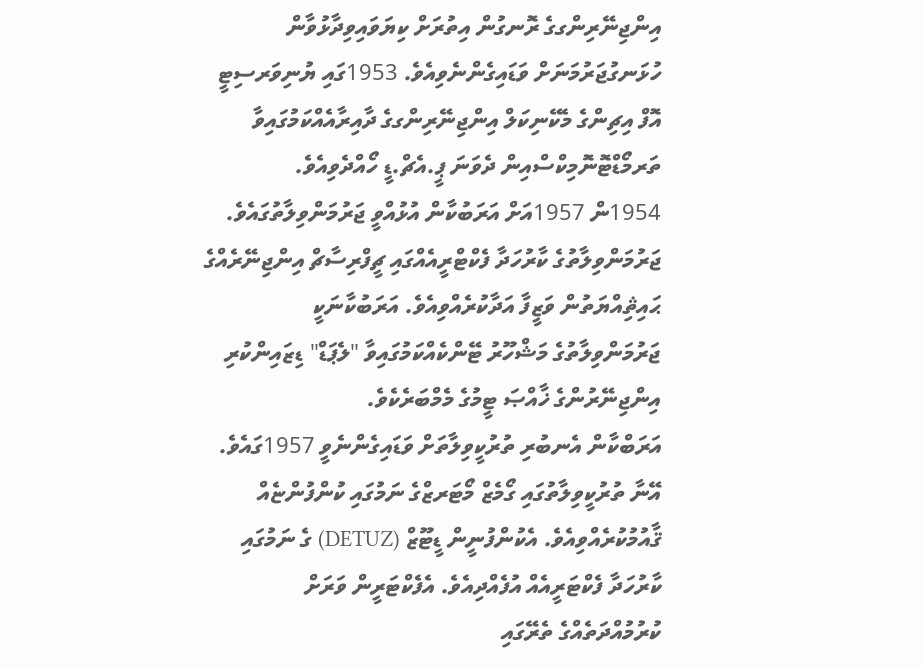އިންޖިނޭރިންގގެ ރޮނގުން އިތުރަށް ކިޔަވައިވިދާޅުވާން ހުޅަނގުޖަރުމަނަށް ވަޑައިގެންނެވިއެވެ. 1953ގައި ޔުނިވަރސިޓީ އޮފް އިޗިންގެ މެކޭނިކަލް އިންޖިނޭރިންގގެ ދާއިރާއެއްކަމުގައިވާ ތަރމޯޑްޓޮނޮމިކްސްއިން ދެވަނަ ޕީ.އެޗް.ޑީ ހޯއްދެވިއެވެ.
1954ން 1957އަށް އަރަބުކާން އުޅުއްވީ ޖަރުމަންވިލާތުގައެވެ. ޖަރުމަންވިލާތުގެ ކާރުހަދާ ފެކްޓްރީއެއްގައި ޗީފްރިސާޗް އިންޖިނޭރެއްގެ ޙައިޘިއްޔަތުން ވަޒީފާ އަދާކުރެއްވިއެވެ. އަރަބުކާނަކީ ޖަރުމަންވިލާތުގެ މަޝްހޫރު ޓޭންކެއްކަމުގައިވާ "ލެޕަޑް" ޑިޒައިންކުރި އިންޖިނޭރުންގެ ޚާއްޞަ ޓީމުގެ މެމްބަރެކެވެ.
އަރަބްކާން އެނބުރި ތުރުކީވިލާތަށް ވަޑައިގެންނެވީ 1957ގައެވެ. އޭނާ ތުރުކީވިލާތުގައި ގޯމެޒް މޯޓަރޒްގެ ނަމުގައި ކުންފުންޏެއް ޤާއުމުކުރެއްވިއެވެ. އެކުންފުނީން ޑީޓޫޒް (DETUZ) ގެ ނަމުގައި ކާރުހަދާ ފެކްޓަރީއެއް އުފެއްދިއެވެ. އެފެކްޓަރީން ވަރަށް ކުރުމުއްދަތެއްގެ ތެރޭގައި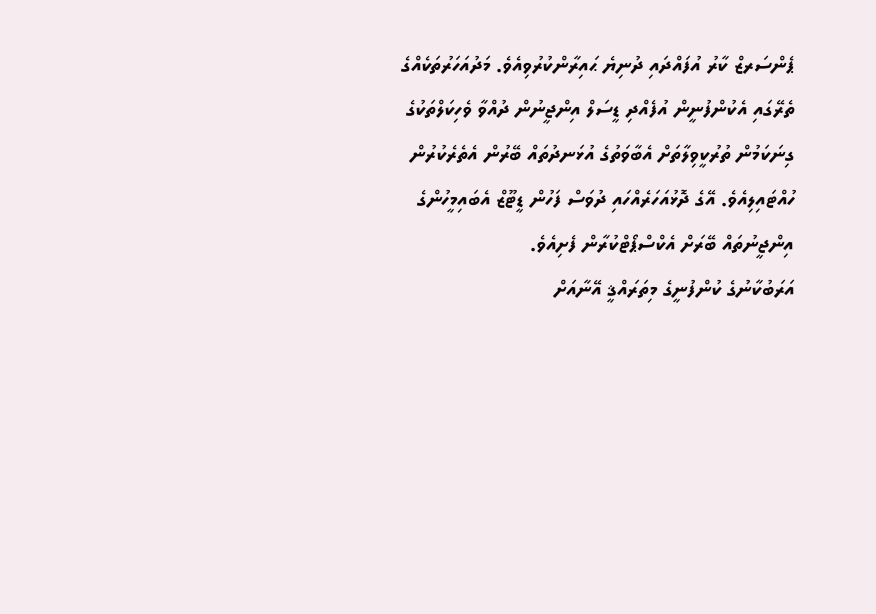ޕެންސަރޒް ކާރު އުފައްދައި ދުނިޔެ ޙައިރާންކުރުވިއެވެ. މަދުއަހަރުތަކެއްގެ ތެރޭގައި އެކުންފުނީން އުފެއްދި ޑީސަލް އިންޖީނުން ދުއްވާ ވެހިކަލްތަކުގެ ގިނަކަމުން ތުރުކީވިލާތަށް އެބާވަތުގެ އުޅަނދުތައް ބޭރުން އެތެރެކުރުން ހުއްޓައިލިއެވެ. އޭގެ ދޮޅުއަހަރެއްހައި ދުވަސް ފަހުން ޑީޓޫޒް އެބައިމީހުންގެ އިންޖީނުތައް ބޭރަށް އެކްސްޕޯޓްކުރާން ފެށިއެވެ.
އަރަބުކާނުގެ ކުންފުނީގެ މިތަރައްޤީ އޭނާއަށް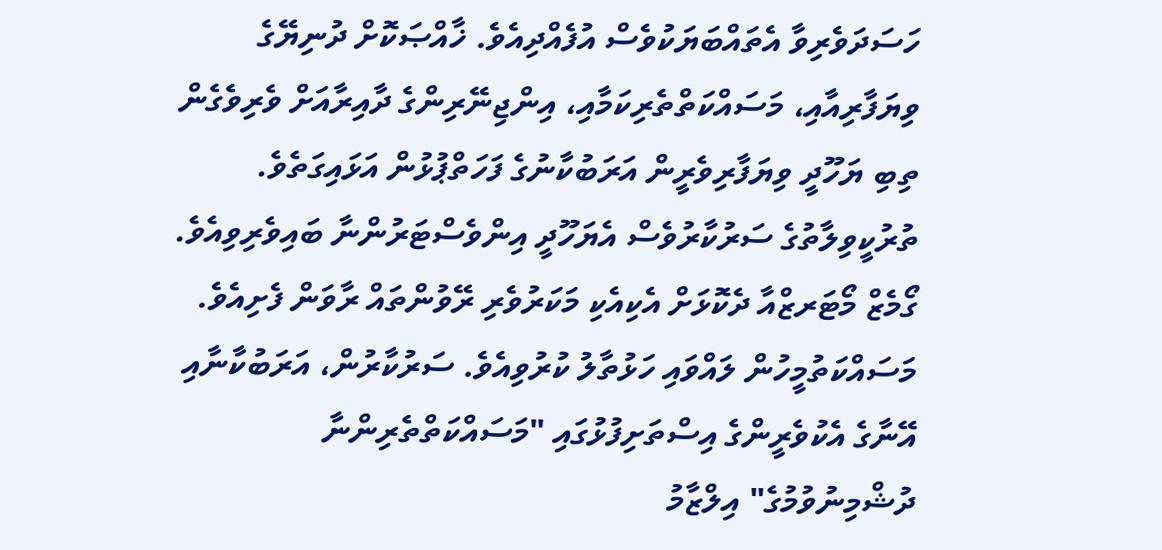ހަސަދަވެރިވާ އެތައްބަޔަކުވެސް އުފެއްދިއެވެ. ޚާއްޞަކޮށް ދުނިޔޭގެ ވިޔަފާރިއާއި، މަސައްކަތްތެރިކަމާއި، އިންޖިނޭރިންގެ ދާއިރާއަށް ވެރިވެގެން ތިބި ޔަހޫދީ ވިޔަފާރިވެރީން އަރަބުކާނުގެ ފަހަތްޕުޅުން އަޅައިގަތެވެ. ތުރުކީވިލާތުގެ ސަރުކާރުވެސް އެޔަހޫދީ އިންވެސްޓަރުންނާ ބައިވެރިވިއެވެ.
ގޯމެޒް މޯޓަރޒްއާ ދެކޮޅަށް އެކިއެކި މަކަރުވެރި ރޭވުންތައް ރާވަން ފެށިއެވެ. މަސައްކަތުމީހުން ލައްވައި ހަޅުތާލު ކުރުވިއެވެ. ސަރުކާރުން، އަރަބުކާނާއި އޭނާގެ އެކުވެރީންގެ އިސްތަށިފުޅުގައި "މަސައްކަތްތެރިންނާ ދުޝްމިނުވުމުގެ" އިލްޒާމު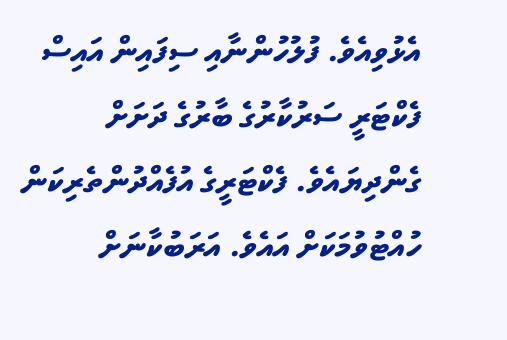އެޅުވިއެވެ. ފުލުހުންނާއި ސިފައިން އައިސް ފެކްޓަރީ ސަރުކާރުގެ ބާރުގެ ދަށަށް ގެންދިޔައެވެ. ފެކްޓަރީގެ އުފެއްދުންތެރިކަން ހުއްޓުވުމަކަށް އައެވެ. އަރަބުކާނަށް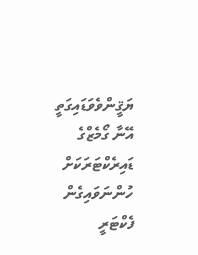ޔަޤީންވެވަޑައިގަތީ އޭނާ ގޯމެޒްގެ ޑައިރެކްޓަރަކަށް ހުންނަވައިގެން ފެކްޓަރީ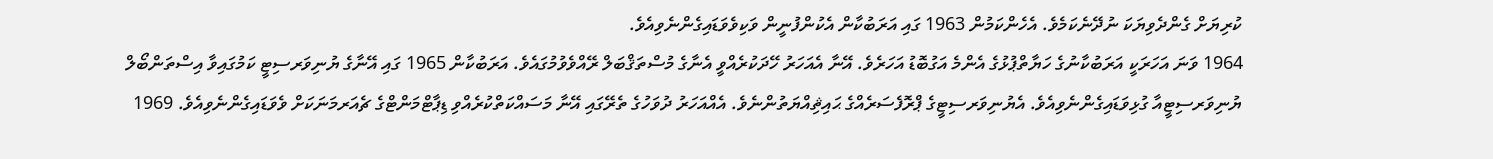ކުރިޔަށް ގެންދެވިޔަކަ ނުދޭނެކަމެވެ. އެހެންކަމުން 1963 ގައި އަރަބުކާން އެކުންފުނީން ވަކިވެވަޑައިގެންނެވިއެވެ.
1964 ވަނަ އަހަރަކީ އަރަބުކާނުގެ ހަޔާތްޕުޅުގެ އެންމެ އަގުބޮޑު އަހަރެވެ. އޭނާ އެއަހަރު ހޭދަކުރެއްވީ އެނާގެ މުސްތަޤްބަލް ރޭއްވެވުމުގައެވެ. އަރަބުކާން 1965 ގައި އޭނާގެ ޔުނިވަރސިޓީ ކަމުގައިވާ އިސްތަންބޯލް ޔުނިވަރސިޓީއާ ގުޅިވަޑައިގެންނެވިއެވެ. އެޔުނިވަރސިޓީގެ ޕްރޮފެސަރެއްގެ ޙައިޘިއްޔަތުންނެވެ. އެއްއަހަރު ދުވަހުގެ ތެރޭގައި އޭނާ މަސައްކަތްކުރެއްވި ޑިޕާޓްމަންޓްގެ ޗެއަރމަނަކަށް ވެވަޑައިގެންނެވިއެވެ. 1969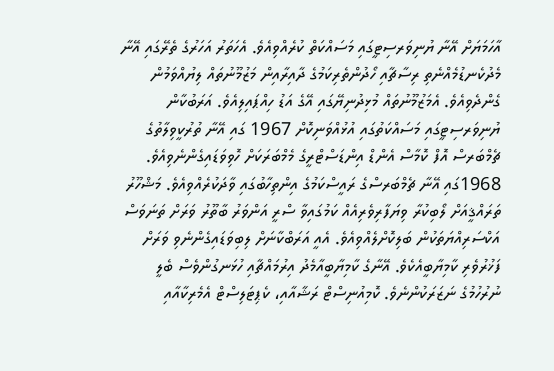އާހަމަޔަށް އޭނާ ޔުނިވަރސިޓީގައި މަސައްކަތް ކުރެއްވިއެވެ. އެހަތަރު އަހަރުގެ ތެރޭގައި އޭނާ މެދުކެނޑުމެއްނެތި ރިސާޗާއި ހޯދުންތެރިކަމުގެ ދާއިރާއިން މަޒުމޫނުތައް ލިޔުއްވަމުން ގެންދެވިއެވެ. އެމަޒުމޫނުތައް މުޅިދުނިޔޭގައި އޭގެ އަޑު ހިއްޕައިލިއެވެ. އަރަބުކާން ޔުނިވަރސިޓީގައި މަސައްކަތުގައި އުޅުއްވަނިކޮށް 1967 ގައި އޭނާ ތުރުކީވިލާތުގެ ޗެމްބަރސް އޮފް ކޮމާސް އެންޑް އިންޑަސްޓްރީގެ މެމްބަރަކަށް ހޮވިވަޑައިގެންނެވިއެވެ. 1968ގައި އޭނާ ޗެމްބަރސްގެ ރައީސްކަމުގެ އިންތިހާބުގައި ވާދަކުރެއްވިއެވެ. މަޝްހޫރު ތަރައްޤީއަށް ލޯބިކުރާ ވިޔަފާރިވެރިއެއް ކަމުގައިވާ ސްރީ އަންވަރު ބާތޫރު ވަރަށް ތަނަވަސް އަކްސަރިއްޔަތަކުން ބަލިކޮށްލެއްވިއެވެ. އެއީ އަރަބްކާނަށް ލިބިވަޑައިގެންނެވި ވަރަށް ފަޚުރުވެރި ކާމިޔާބީއެކެވެ. އޭނާގެ ކާމިޔާބީއާމެދު އިރުމައްޗާއި ހުޅަނގުންވެސް ބެލީ ނުރުހުމުގެ ނަޒަރަކުންނެވެ. ކޮމިއުނިސްޓް ރަޝާއާއި، ކެޕިޓަލިސްޓް އެމެރިކާއާއި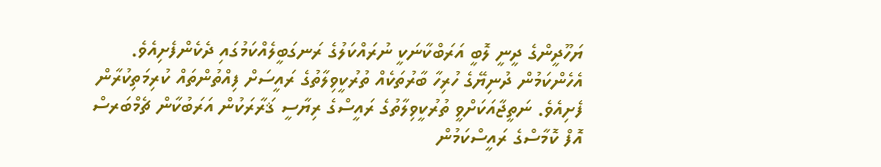ޔަހޫދީންގެ ދީނީ ލޮބީ އަރަބްކާނަކީ ނުރައްކަލުގެ ރަނގަބީލެއްކަމުގައި ދެކެންފެށިއެވެ. އެހެންކަމުން ދުނިޔޭގެ ހުރިހާ ބާރުތަކެއް ތުރުކީވިލާތުގެ ރައީސަށް ފިއްތުންތައް ކުރިމަތިކުރާން ފެށިއެވެ. ނަތީޖާއަކަށްވީ ތުރުކީވިލާތުގެ ރައީސްގެ ރިޔާސީ ޤަރާރަކުން އަރަބުކާން ޗެމްބަރސް އޮފް ކޮމާސްގެ ރައީސްކަމުން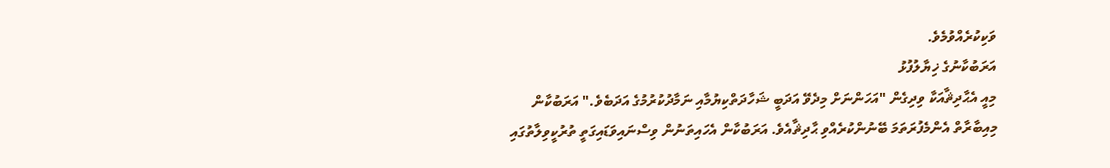ވަކިކުރެއްވުމެވެ.
އަރަބުކާނުގެ ޚިޔާލުފުޅު
މިއީ އެޙާދިޘާއަކާ ވިދިގެން "އަހަންނަށް މިދެވޭ އަދަބީ ޝަހާދަތްކިޔުމާއި ނަމާދުކުރުމުގެ އަދަބެވެ." އަރަބުކާން މިއިބާރާތް އެންމެފުރަތަމަ ބޭނުންކުރެއްވި ޙާދިޘާއެވެ. އަރަބުކާން އެހައިތަނުން ވިސްނައިވަޑައިގަތީ ތުރުކީވިލާތުގައި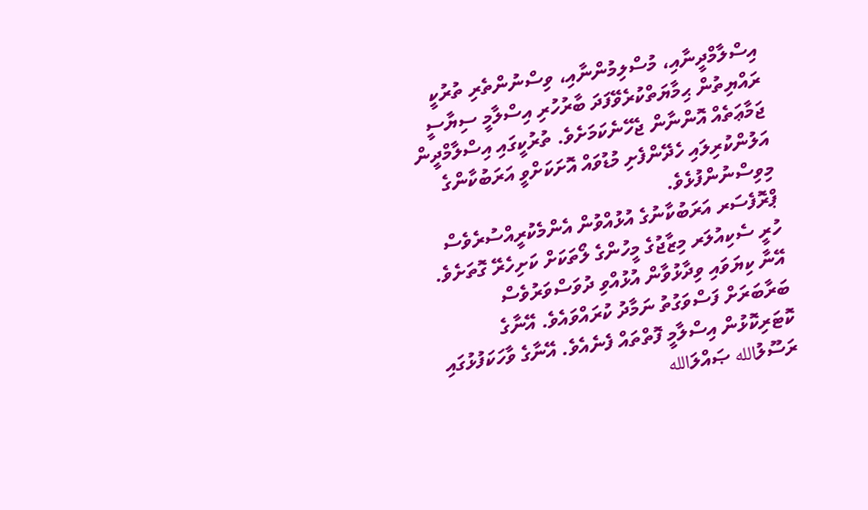އިސްލާމްދީނާއި، މުސްލިމުންނާއި، ވިސްނުންތެރި ތުރުކީ ރައްޔިތުން ޙިމާޔަތްކުރެވޭފަދަ ބާރުހުރި އިސްލާމީ ސިޔާސީ ޖަމާޢަތެއް އޮންނާން ޖެހޭނެކަމަށެވެ. ތުރުކީގައި އިސްލާމްދީން އަލުންކުރިލައި ހެދޭންފެށި މުޑުވައް އޮށަކަށްވީ އަރަބުކާންގެ މިވިސްނުންފުޅެވެ.
ޕްރޮފެސަރ އަރަބުކާނުގެ އުޅުއްވުން އެންމެކުރީއްސުރެވެސް ހުރީ ސެކިއުލަރ މިޒާޖުގެ މީހުންގެ ލޯތަކަށް ކަށިހެރޭ ގޮތަށެވެ. އޭނާ ކިޔަވައި ވިދާޅުވާން އުޅުއްވި ދުވަސްވަރުވެސް ބަރާބަރަށް ފަސްވަގުތު ނަމާދު ކުރައްވައެވެ. އޭނާގެ ކޮޓަރިކޮޅުން އިސްލާމީ ފޮތްތައް ފެނެއެވެ. އޭނާގެ ވާހަކަފުޅުގައި ރަސޫލުالله ޞައްލަالله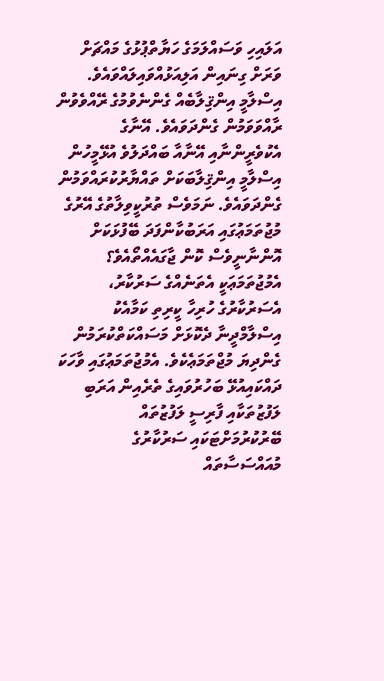އަލައިހި ވަސައްލަމަގެ ހަޔާތްޕުޅުގެ މައްޗަށް ވަރަށް ގިނައިން އަލިއަޅުއްވައިލައްވައެވެ. އިސްލާމީ އިންޤިލާބެއް ގެންނެވުމުގެ ރޭއްވެވުން ރާއްވަވަމުން ގެންދަވައެވެ. އޭނާގެ އެކުވެރީންނާއި އޭނާއާ ބައްދަލުވެ އުޅޭމީހުން އިސްލާމީ އިންޤިލާބަކަށް ތައްޔާރުކުރައްވަމުން ގެންދަވައެވެ. ނަމަވެސް ތުރުކީވިލާތުގެ އޭރުގެ މުޖުތަމަޢުގައި އަރަބުކާންފަދަ ބޭފުޅަކަށް އޮންނާނީވެސް ކޮން ޖާގައެއްތޯއެވެ؟ އެމުޖުތަމަޢަކީ އެތަނެއްގެ ސަރުކާރު، އެސަރުކާރުގެ ހުރިހާ ކީރިތި ކަމާއެކު އިސްލާމްދީނާ ދެކޮޅަށް މަސައްކަތްކުރަމުން ގެންދިޔަ މުޖްތަމަޢެކެވެ. އެމުޖުތަމަޢުގައި ވާހަކަ ދައްކައިއުޅޭ ބަހުރުވައިގެ ތެރެއިން އަރަބި ލަފުޒުތަކާއި ފާރިސީ ލަފުޒުތައް ބޭރުކުރުމަށްޓަކައި ސަރުކާރުގެ މުއައްސަސާތައް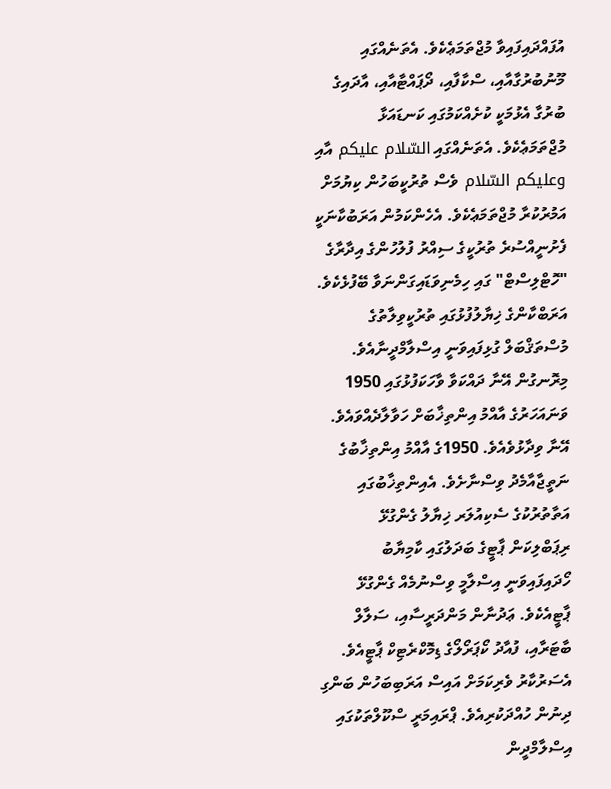އުފައްދައިފައިވާ މުޖްތަމަޢެކެވެ. އެތަނެއްގައި މޫނުބުރުގާއާއި، ސްކާފާއި، ދޯޕައްޓާއާއި، އާދައިގެ ބުރުގާ އެޅުމަކީ ކުށެއްކަމުގައި ކަނޑައަޅާ މުޖްތަމަޢެކެވެ. އެތަނެއްގައި السّلام عليكم އާއި وعليكم السّلام ވެސް ތުރުކީބަހުން ކިޔުމަށް އަމުރުކުރާ މުޖްތަމަޢެކެވެ. އެހެންކަމުން އަރަބުކާނަކީ ފެށުނީއްސުރެ ތުރުކީގެ ސިއްރު ފުލުހުންގެ އިދާރާގެ "ހޮޓްލިސްޓް" ގައި ހިމެނިވަޑައިގަންނަވާ ބޭފުޅެކެވެ.
އަރަބްކާންގެ ޚިޔާލުފުޅުގައި ތުރުކީވިލާތުގެ މުސްތަޤްބަލް ގުޅިފައިވަނީ އިސްލާމްދީނާއެވެ. މިރޮނގުން އޭނާ ދައްކަވާ ވާހަކަފުޅުގައި 1950 ވަނައަހަރުގެ އާއްމު އިންތިޚާބަށް ހަވާލާދެއްވައެވެ. އޭނާ ވިދާޅުވެއެވެ. 1950ގެ އާއްމު އިންތިޚާބުގެ ނަތީޖާއާމެދު ވިސްނާށެވެ. އެއިންތިޚާބުގައި އަތާތުރުކުގެ ސެކިއުލަރ ޚިޔާލު ގެންގުޅޭ ރިޕަބްލިކަން ޕާޓީގެ ބަދަލުގައި ކާމިޔާބު ހޯދައިފައިވަނީ އިސްލާމީ ވިސްނުމެއް ގެންގުޅޭ ޕާޓީއެކެވެ. ޢަދުނާން މަންދަރީސާއި، ސަލާލް ބާޓަރާއި، ފުއާދު ކޯޕަރޯލޯގެ ޑިމޮކްރެޓިކް ޕާޓީއެވެ. އެސަރުކާރު ވެރިކަމަށް އައިސް އަރަބިބަހުން ބަންގި ދިނުން ހުއްދަކުރިއެވެ. ޕްރައިމަރީ ސްކޫލްތަކުގައި އިސްލާމްދީން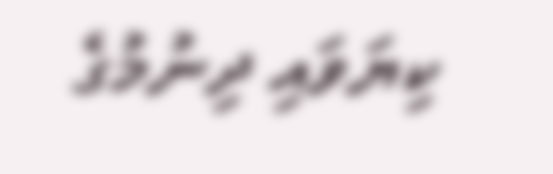ކިޔަވައި ދިނުމުގެ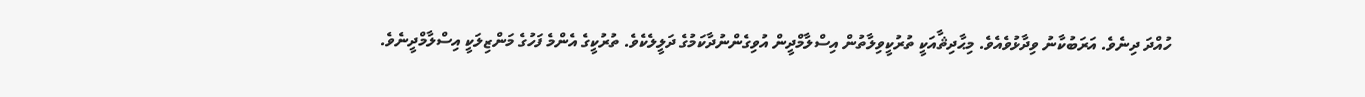ހުއްދަ ދިނެވެ. އަރަބުކާނު ވިދާޅުވެއެވެ. މިޙާދިޘާއަކީ ތުރުކީވިލާތުން އިސްލާމްދީން އުވިގެންނުދާކަމުގެ ދަލީލެކެވެ. ތުރުކީގެ އެންމެ ފަހުގެ މަންޒިލަކީ އިސްލާމްދީނެވެ.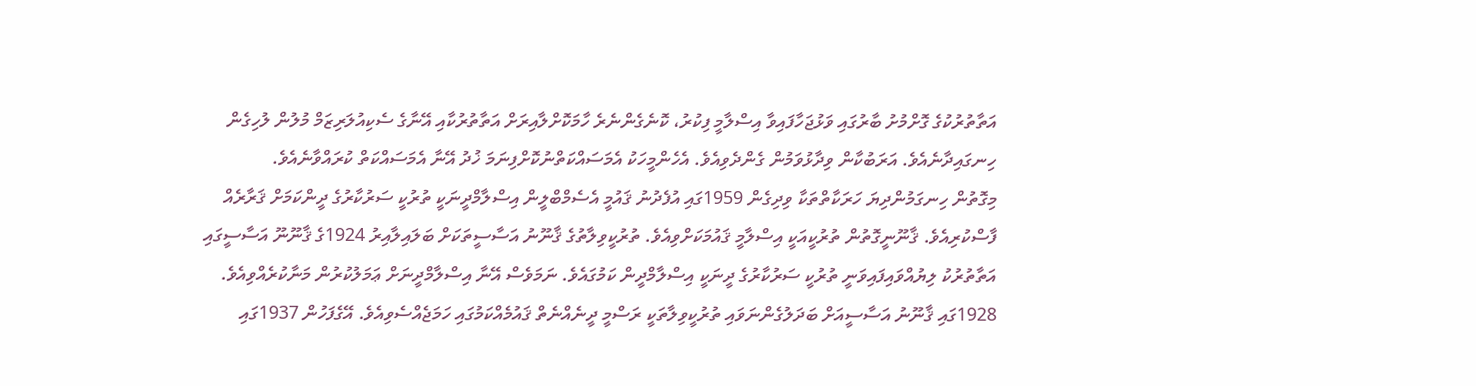އަތާތުރުކުގެ ގޮށްމުށު ބާރުގައި ވަޅުޖަހާފައިވާ އިސްލާމީ ފިކުރު، ކޮނެގެންނެރެ ހާމަކޮށްލާއިރަށް އަތާތުރުކާއި އޭނާގެ ސެކިއުލަރިޒަމް މުލުން ލުހިގެން ހިނގައިދާނެއެވެ. އަރަބުކާން ވިދާޅުވަމުން ގެންދެވިއެވެ. އެހެންމީހަކު އެމަސައްކަތްނުކޮށްފިނަމަ ޚުދު އޭނާ އެމަސައްކަތް ކުރައްވާނެއެވެ.
މިގޮތުން ހިނގަމުންދިޔަ ހަރަކާތްތަކާ ވިދިގެން 1959ގައި އުފެދުނު ޤައުމީ އެސެމްބްލީން އިސްލާމްދީނަކީ ތުރުކީ ސަރުކާރުގެ ދީންކަމަށް ޤަރާރެއް ފާސްކުރިއެވެ. ޤާނޫނީގޮތުން ތުރުކީއަކީ އިސްލާމީ ޤައުމަކަށްވިއެވެ. ތުރުކީވިލާތުގެ ޤާނޫނު އަސާސީތަކަށް ބަލައިލާއިރު 1924ގެ ޤާނޫނޫ އަސާސީގައި އަތާތުރުކު ލިޔުއްވައިފައިވަނީ ތުރުކީ ސަރުކާރުގެ ދީނަކީ އިސްލާމްދީން ކަމުގައެވެ. ނަމަވެސް އޭނާ އިސްލާމްދީނަށް ޢަމަލުކުރުން މަނާކުރެއްވިއެވެ. 1928ގައި ޤާނޫނު އަސާސީއަށް ބަދަލުގެންނަވައި ތުރުކީވިލާތަކީ ރަސްމީ ދީނެއްނެތް ޤައުމެއްކަމުގައި ހަމަޖެއްސެވިއެވެ. އޭގެފަހުން 1937ގައި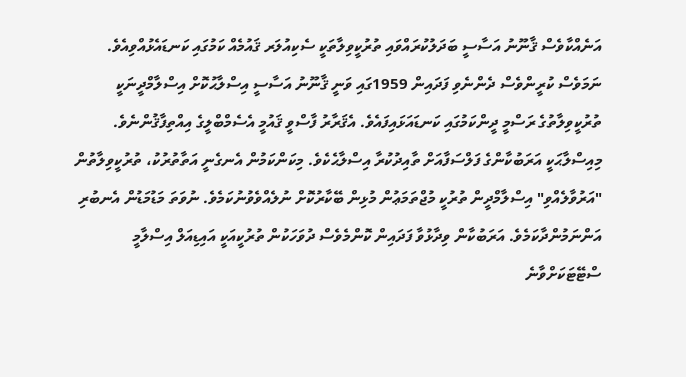އަނެއްކާވެސް ޤާނޫނު އަސާސީ ބަދަލުކުރައްވައި ތުރުކީވިލާތަކީ ސެކިއުލަރ ޤައުމެއް ކަމުގައި ކަނޑައެޅުއްވިއެވެ. ނަމަވެސް ކުރީންވެސް ދެންނެވި ފަދައިން 1959ގައި ވަނީ ޤާނޫނު އަސާސީ އިސްލާޙުކޮށް އިސްލާމްދީނަކީ ތުރުކީވިލާތުގެ ރަސްމީ ދީންކަމުގައި ކަނޑައަޅައިފައެވެ. އެޤަރާރު ފާސްވީ ޤައުމީ އެސެމްބްލީގެ އިއްތިފާޤުންނެވެ. މިއިސްލާޙަކީ އަރަބުކާންގެ ފަލްސަފާއަށް ތާއިދުކުރާ އިސްލާޙެކެވެ. މިކަންކަމުން އެނގެނީ އަތާތުރުކު، ތުރުކީވިލާތުން "އަރުވާލެއްވި" އިސްލާމްދީން ތުރުކީ މުޖްތަމަޢުން މުޅިން ބޭކާރުކޮށް ނުލެއްވެވުނުކަމެވެ. ނުވަތަ މަޑުމަޑުން އެނބުރި އަންނަމުންދާކަމެވެ. އަރަބުކާން ވިދާޅުވާ ފަދައިން ކޮންމެވެސް ދުވަހަކުން ތުރުކީއަކީ އައިޑިއަލް އިސްލާމީ ސްޓޭޓަކަށްވާނެ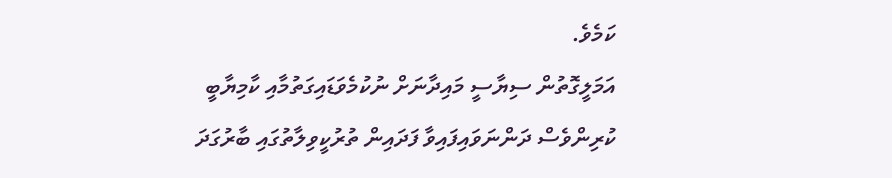ކަމެވެ.
އަމަލީގޮތުން ސިޔާސީ މައިދާނަށް ނުކުމެވަޑައިގަތުމާއި ކާމިޔާބީ
ކުރިންވެސް ދަންނަވައިފައިވާ ފަދައިން ތުރުކީވިލާތުގައި ބާރުގަދަ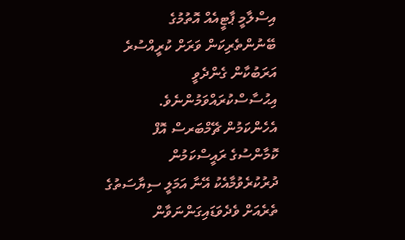އިސްލާމީ ޕާޓީއެއް އޮތުމުގެ ބޭނުންތެރިކަން ވަރަށް ކުރީއްސުރެ އަރަބުކާން ގެންދެވީ އިޙުސާސްކުރައްވަމުންނެވެ. އެހެންކަމުން ޗޭމްބަރސް އޮފް ކޮމާންސުގެ ރައީސްކަމުން ދުރުކުރެވުމާއެކު އޭނާ އަމަލީ ސިޔާސަތުގެ ތެރެއަށް ވެދެވަޑައިގަންނަވާން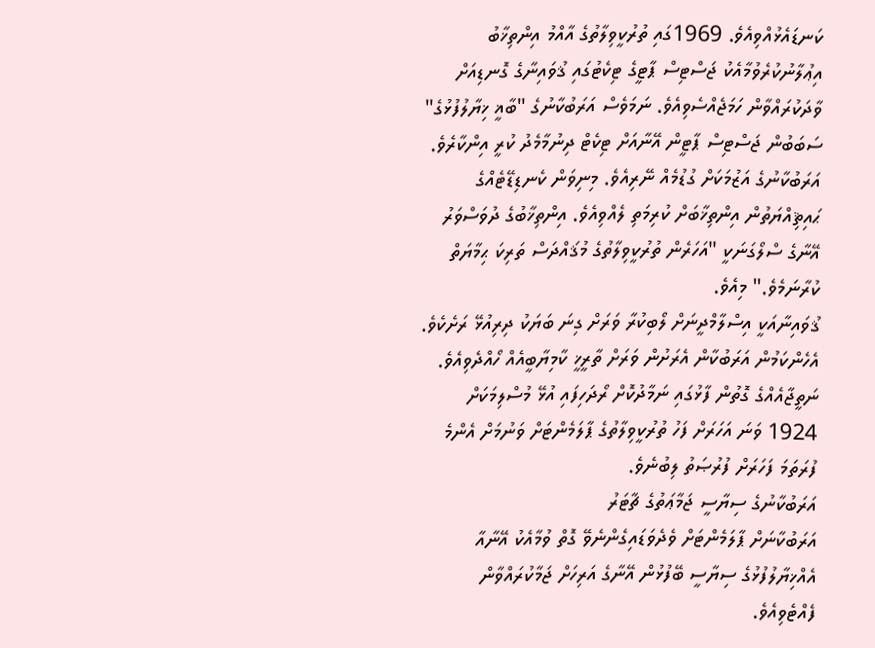ކަނޑައެޅުއްވިއެވެ. 1969ގައި ތުރުކީވިލާތުގެ އާއްމު އިންތިޚާބު އިޢުލާނުކުރެވުމާއެކު ޖަސްޓިސް ޕާޓީގެ ޓިކެޓުގައި ޤުވައިނާގެ ގޮނޑިއަށް ވާދަކުރައްވާން ހަމަޖެއްސެވިއެވެ. ނަމަވެސް އަރަބުކާނުގެ "ބާޣީ ޚިޔާލުފުޅުގެ" ސަބަބުން ޖަސްޓިސް ޕާޓީން އޭނާއަށް ޓިކެޓް ދިނުމާމެދު ކުރީ އިންކާރެވެ. އަރަބުކާނުގެ އަޒުމަކަށް ގުޑުމެއް ނޭރިއެވެ. މިނިވަން ކެނޑިޑޭޓެއްގެ ޙައިޘިއްޔަތުން އިންތިޚާބަށް ކުރިމަތި ލެއްވިއެވެ. އިންތިޚާބުގެ ދުވަސްވަރު އޭނާގެ ސްލޯގަނަކީ "އަހަރެން ތުރުކީވިލާތުގެ މުޤައްދަސް ތަރިކަ ޙިމާޔަތް ކުރާނަމެވެ." މިއެވެ.
ޤުވައިނާއަކީ އިސްލާމްދީނަށް ލޯބިކުރާ ވަރަށް ގިނަ ބަޔަކު ދިރިއުޅޭ ރަށެކެވެ. އެހެންކަމުން އަރަބުކާން އެރަށުން ވަރަށް ތާރީޚީ ކާމިޔާބީއެއް ހޯއްދެވިއެވެ. ނަތީޖާއެއްގެ ގޮތުން ފާޅުގައި ނަމާދުކޮށް ރޯދަހިފައި އުޅޭ މުސްލިމަކަށް 1924 ވަނަ އަހަރަށް ފަހު ތުރުކީވިލާތުގެ ޕާލަމެންޓަށް ވަނުމަށް އެންމެ ފުރަތަމަ ފަހަރަށް ފުރުޞަތު ލިބުނެވެ.
އަރަބުކާނުގެ ސިޔާސީ ޖަމާޢަތުގެ ޗާޓަރު
އަރަބުކާނަށް ޕާލަމެންޓަށް ވެދެވަޑައިގެންނެވޭ ގޮތް ވުމާއެކު އޭނާއާ އެއްޚިޔާލުފުޅުގެ ސިޔާސީ ބޭފުޅުން އޭނާގެ އަރިހަށް ޖަމާކުރައްވާން ފެއްޓެވިއެވެ.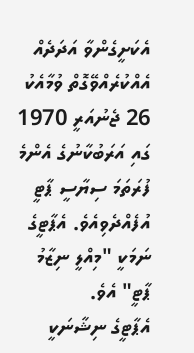އެކަށީގެންވާ އަދަދެއް އެއްކުރެއްވޭގޮތް ވުމާއެކު 26 ޖެނުއަރީ 1970 ގައި އަރަބުކާނުގެ އެންމެ ފުރަތަމަ ސިޔާސީ ޕާޓީ އުފެއްދެވިއެވެ. އެޕާޓީގެ ނަމަކީ "މިއްލީ ނިޒާމު ޕާޓީ" އެވެ.
އެޕާޓީގެ ނިޝާނަކީ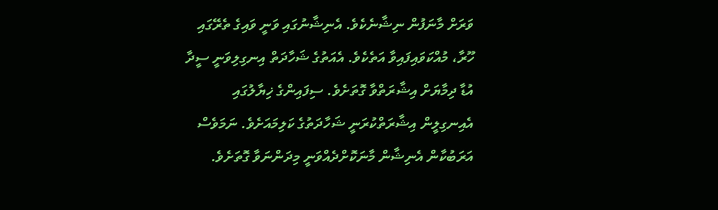ވަރަށް މާނަފުން ނިޝާނެކެވެ. އެނިޝާނުގައި ވަނީ ވައިގެ ތެރޭގައި ހޫރާ، މުއްކަވައިފައިވާ އަތެކެވެ. އެއަތުގެ ޝަހާދަތް އިނގިލިވަނީ ސީދާ އުޑާ ދިމާޔަށް އިޝާރަތްވާ ގޮތަށެވެ. ސިފައިންގެ ޚިޔާލުގައި އެއިނގިލީން އިޝާރަތްކުރަނީ ޝަހާދަތުގެ ކަލިމައަށެވެ. ނަމަވެސް އަރަބުކާން އެނިޝާން މާނަކޮށްދެއްވަނީ މިދަންނަވާ ގޮތަށެވެ.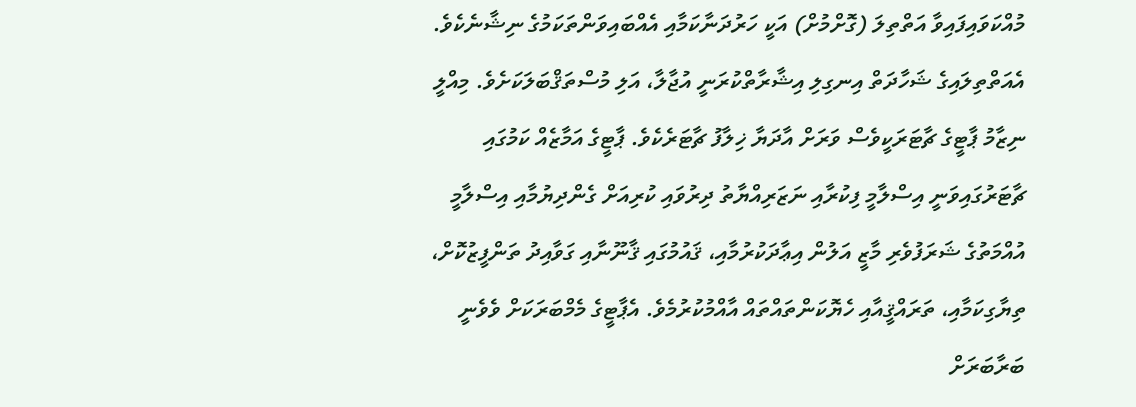މުއްކަވައިފައިވާ އަތްތިލަ (ގޮށްމުށް) އަކީ ހަރުދަނާކަމާއި އެއްބައިވަންތަކަމުގެ ނިޝާނެކެވެ. އެއަތްތިލައިގެ ޝަހާދަތް އިނގިލި އިޝާރާތްކުރަނީ އުޖާލާ، އަލި މުސްތަޤްބަލަކަށެވެ. މިއްލީ ނިޒާމު ޕާޓީގެ ޗާޓަރަކީވެސް ވަރަށް އާދަޔާ ޚިލާފު ޗާޓަރެކެވެ. ޕާޓީގެ އަމާޒެއް ކަމުގައި ޗާޓަރުގައިވަނީ އިސްލާމީ ފިކުރާއި ނަޒަރިއްޔާތު ދިރުވައި ކުރިއަށް ގެންދިޔުމާއި އިސްލާމީ އުއްމަތުގެ ޝަރަފުވެރި މާޒީ އަލުން އިޢާދަކުރުމާއި، ޤައުމުގައި ޤާނޫނާއި ގަވާއިދު ތަންފީޒުކޮށް، ތިޔާގިކަމާއި، ތަރައްޤީއާއި ހެޔޮކަންތައްތައް އާއްމުކުރުމެވެ. އެޕާޓީގެ މެމްބަރަކަށް ވެވެނީ ބަރާބަރަށް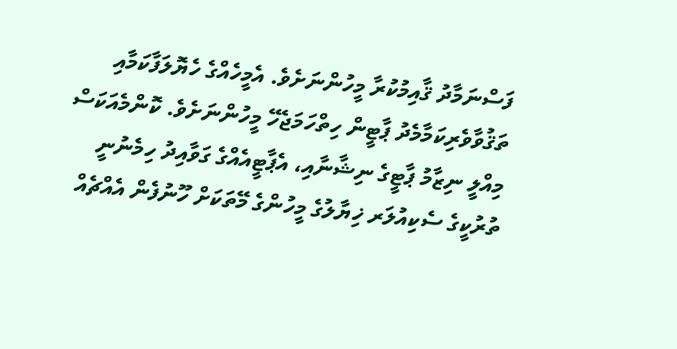ފަސްނަމާދު ޤާއިމުކުރާ މީހުންނަށެވެ. އެމީހެއްގެ ހެޔޮލަފާކަމާއި ތަޤުވާވެރިކަމާމެދު ޕާޓީން ހިތްހަމަޖެހޭ މީހުންނަށެވެ. ކޮންމެއަކަސް މިއްލީ ނިޒާމު ޕާޓީގެ ނިޝާނާއި، އެޕާޓީއެއްގެ ގަވާއިދު ހިމެނުނީ ތުރުކީގެ ސެކިއުލަރ ޚިޔާލުގެ މީހުންގެ މޭތަކަށް ހޫނުފެން އެއްޗެއް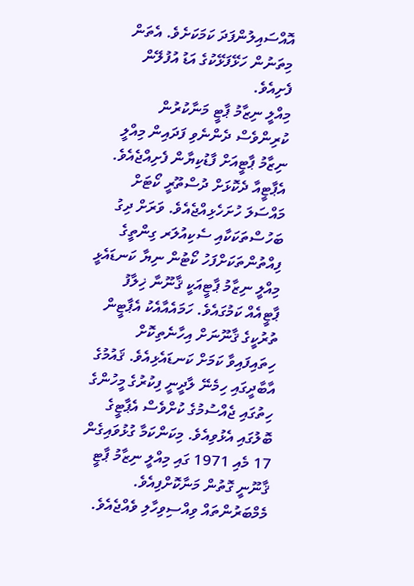އޮއްސައިލުންފަދަ ކަމަކަށެވެ. އެތަން މިތަނުން ހަޅޭފަޅޭކުގެ އަޑު އުފުލޭން ފެށިއެވެ.
މިއްލީ ނިޒާމު ޕާޓީ މަނާކުރުން
ކުރިންވެސް ދެންނެވި ފަދައިން މިއްލީ ނިޒާމު ޕާޓީއަށް ފާޑުކިޔާން ފެށިއްޖެއެވެ. އެޕާޓީއާ ދެކޮޅަށް ދުސްތޫރީ ކޯޓަށް މައްސަލަ ހުށަހެޅިއްޖެއެވެ. ވަރަށް ދިގު ބަހުސްތަކަކާއި ސެކިއުލަރ ގިންތީގެ ފިއްތުންތަކަށްފަހު ކޯޓުން ނިޔާ ކަނޑައެޅީ މިއްލީ ނިޒާމު ޕާޓީއަކީ ޤާނޫނާ ޚިލާފު ޕާޓީއެއް ކަމުގައެވެ. ހަމައެއާއެކު އެޕާޓީން ތުރުކީގެ ޤާނޫނަށް އިހާނެތިކޮށް ހިތައިފައިވާ ކަމަށް ކަނޑައެޅިއެވެ. ޤައުމުގެ އާބާދީގައި ހިމެނޭ ލާދީނީ ފިކުރުގެ މީހުންގެ ހިތުގައި ޖެއްސުމުގެ ކުށްވެސް އެޕާޓީގެ ބޮލުގައި އެޅުވިއެވެ. މިކަންކަމާ ގުޅުވައިގެން 17 މެއި 1971 ގައި މިއްލީ ނިޒާމު ޕާޓީ ޤާނޫނީ ގޮތުން މަނާކޮށްފިއެވެ. މެމްބަރުންތައް ވިއްސިވިހާލި ވެއްޖެއެވެ.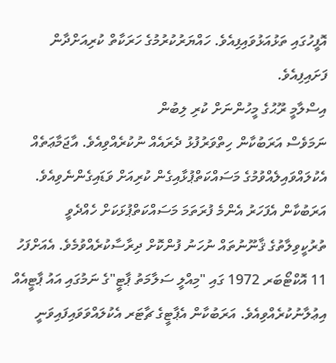އޮފީހުގައި ތަޅުއަޅުވައިފިއެވެ. ހައްޔަރުކުރުމުގެ ހަރަކާތް ކުރިއަށްދާން ފަށައިފިއެވެ.
އިސްލާމީ ރޫޙުގެ މީހުންނަށް ކުރި ލިބުން
ނަމަވެސް އަރަބުކާން ހިތްވަރުފުޅު ދެރައެއް ނުކުރެއްވިއެވެ. އާޖަމާޢަތެއް އެކުލައްވައިލެއްވުމުގެ މަސައްކަތްޕުޅާއިގެން ކުރިއަށް ވަޑައިގެންނެވިއެވެ. އަރަބުކާން އެފަހަރު އެންމެ ފުރަތަމަ މަސައްކަތްޕުޅަކަށް ހެއްދެވީ ތުރުކީވިލާތުގެ ޤާނޫނުތައް ނުހަނު ފުންކޮށް ދިރާސާކުރެއްވުމެވެ. އެއަށްފަހު 11 އޮކްޓޯބަރ 1972 ގައި "މިއްލީ ސަލާމަތު ޕާޓީ"ގެ ނަމުގައި އައު ޕާޓީއެއް އިޢުލާނުކުރެއްވިއެވެ. އަރަބުކާން އެޕާޓީގެ ޗާޓަރ އެކުލައްވަވައިފައިވަނީ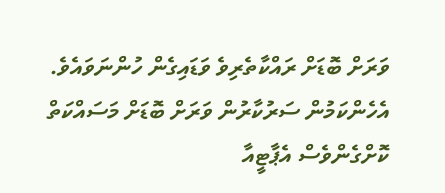ވަރަށް ބޮޑަށް ރައްކާތެރިވެ ވަޑައިގެން ހުންނަވައެވެ. އެހެންކަމުން ސަރުކާރުން ވަރަށް ބޮޑަށް މަސައްކަތް ކޮށްގެންވެސް އެޕާޓީއާ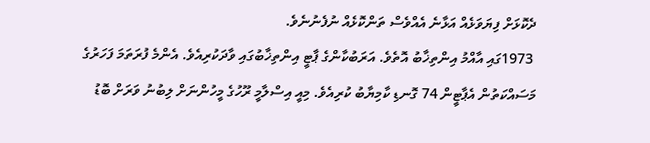ދެކޮޅަށް ފިޔަވަޅެއް އަޅާނެ އެއްވެސް ތަންކޮޅެއް ނުފެނުނެވެ.
 1973ގައި އާއްމު އިންތިޚާބު އޮތެވެ. އަރަބުކާންގެ ޕާޓީ އިންތިޚާބުގައި ވާދަކުރިއެވެ. އެންމެ ފުރަތަމަ ފަހަރުގެ މަސައްކަތުން އެޕާޓީން 74 ގޮނޑި ކާމިޔާބު ކުރިއެވެ. މިއީ އިސްލާމީ ރޫހުގެ މީހުންނަށް ލިބުނު ވަރަށް ބޮޑު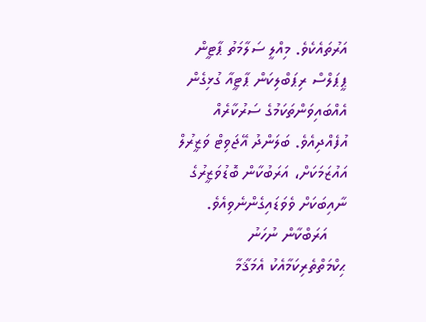އަރުތައެކެވެ. މިއްލީ ސަލާމަތު ޕާޓީން ޕީޕަލްސް ރިޕަބްލިކަން ޕާޓީއާ ގުޅިގެން އެއްބައިވަންތަކަމުގެ ސަރުކާރެއް އުފެއްދިއެވެ. ބަލަންދު އޭޖަވިޓް ވަޒީރުލް އައުޒަމަކަށް، އަރަބުކާން ބޮޑުވަޒީރުގެ ނާއިބަކަށް ވެވަޑައިގެންނެވިއެވެ.
    އަރަބްކާން ނުހަނު ޙިކްމަތްތެރިކަމާއެކު އެމަޤާމާ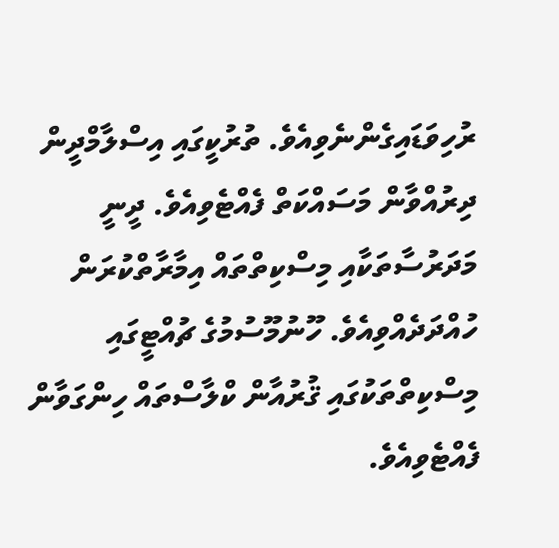ރުހިވަޑައިގެންނެވިއެވެ. ތުރުކީގައި އިސްލާމްދީން ދިރުއްވާން މަސައްކަތް ފެއްޓެވިއެވެ. ދީނީ މަދަރުސާތަކާއި މިސްކިތްތައް އިމާރާތްކުރަން ހުއްދަދެއްވިއެވެ. ހޫނުމޫސުމުގެ ޗުއްޓީގައި މިސްކިތްތަކުގައި ޤުރުއާން ކްލާސްތައް ހިންގަވާން ފެއްޓެވިއެވެ.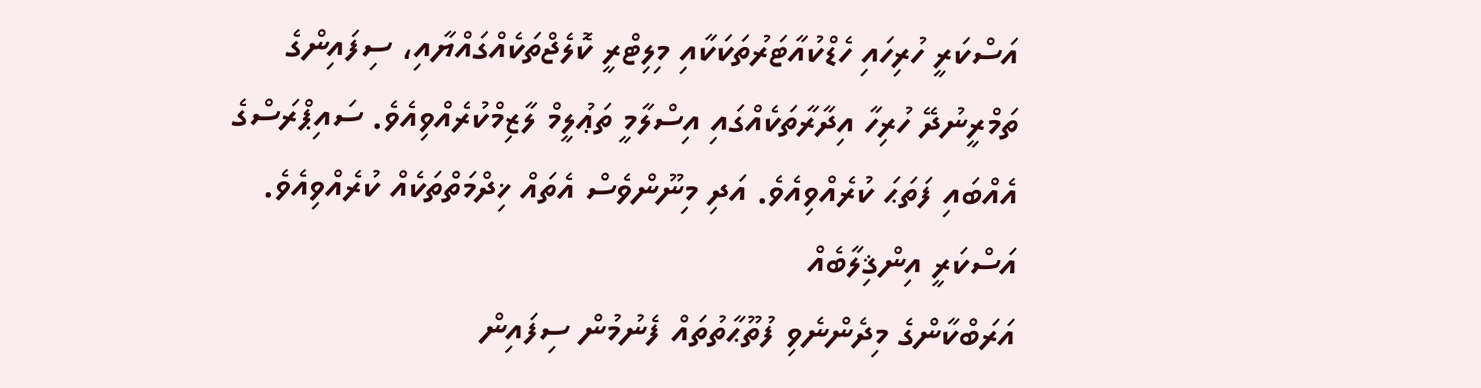އަސްކަރީ ހުރިހައި ހެޑްކުއާޓަރުތަކަކާއި މިލިޓްރީ ކޮލެޖްތަކެއްގައްޔާއި، ސިފައިންގެ ތަމްރީނުދޭ ހުރިހާ އިދާރާތަކެއްގައި އިސްލާމީ ތަޢުލީމް ލާޒިމްކުރެއްވިއެވެ. ސައިޕްރަސްގެ އެއްބައި ފަތަޙަ ކުރެއްވިއެވެ. އަދި މިނޫންވެސް އެތައް ޚިދްމަތްތަކެއް ކުރެއްވިއެވެ.
އަސްކަރީ އިންޤިލާބެއް
އަރަބްކާންގެ މިދެންނެވި ފުތޫޙާތުތައް ފެނުމުން ސިފައިން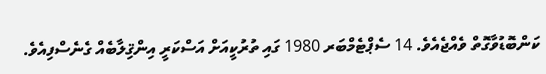ކަންބޮޑުވާގޮތް ވެއްޖެއެވެ. 14 ސެޕްޓެމްބަރ 1980 ގައި ތުރުކީއަށް އަސްކަރީ އިންޤިލާބެއް ގެނެސްފިއެވެ.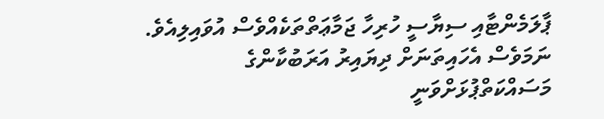ޕާލަމެންޓާއި ސިޔާސީ ހުރިހާ ޖަމާޢަތްތަކެއްވެސް އުވައިލިއެވެ. ނަމަވެސް އެހައިތަނަށް ދިޔައިރު އަރަބުކާންގެ މަސައްކަތްޕުޅަށްވަނީ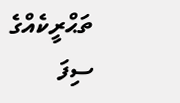ތަޙްރީކެއްގެ ސިފަ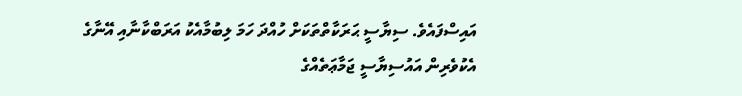އައިސްފައެވެ. ސިޔާސީ ޙަރަކާތްތަކަށް ހުއްދަ ހަމަ ލިބުމާއެކު އަރަބްކާނާއި އޭނާގެ އެކުވެރިން އައުސިޔާސީ ޖަމާޢަތެއްގެ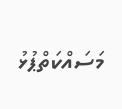މަސައްކަތްޕުޅު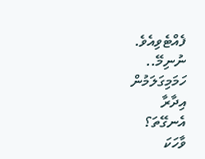ފެއްޓެވިއެވެ.
ނުނިމޭ..
ހަމަމިގަލަމުން
އިދާރާ
އެނގޭތަ؟
ވާހަކަ